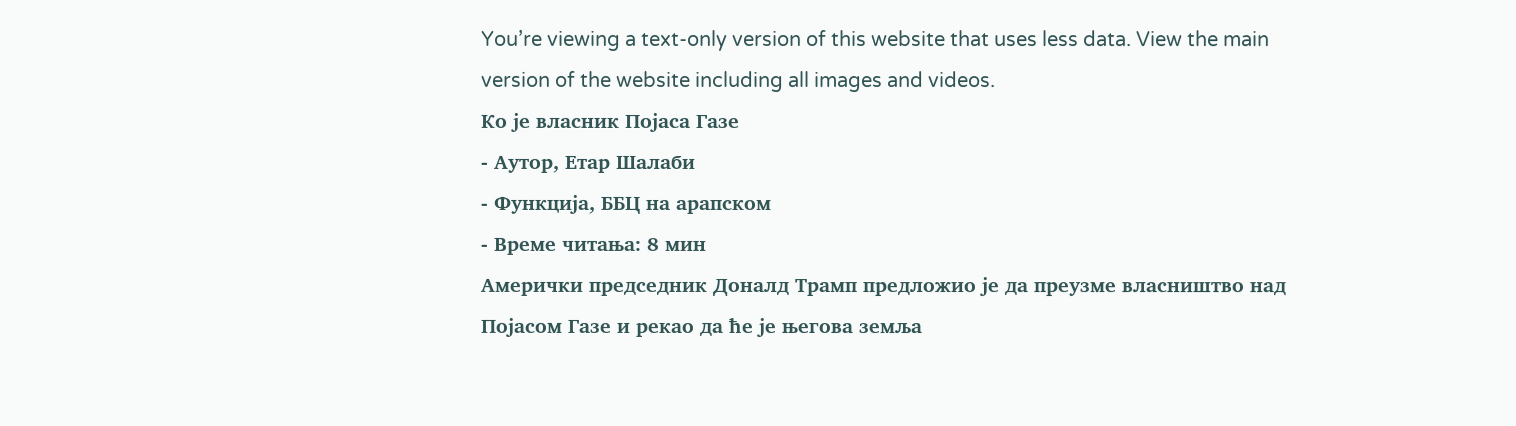You’re viewing a text-only version of this website that uses less data. View the main version of the website including all images and videos.
Ко је власник Појаса Газе
- Аутор, Етар Шалаби
- Функција, ББЦ на арапском
- Време читања: 8 мин
Амерички председник Доналд Трамп предложио је да преузме власништво над Појасом Газе и рекао да ће је његова земља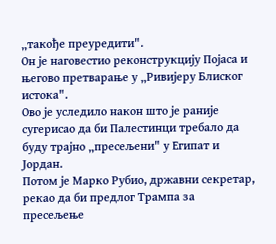„такође преуредити".
Он је наговестио реконструкцију Појаса и његово претварање у „Ривијеру Блиског истока".
Ово је уследило након што је раније сугерисао да би Палестинци требало да буду трајно „пресељени" у Египат и Јордан.
Потом је Марко Рубио, државни секретар, рекао да би предлог Трампа за пресељење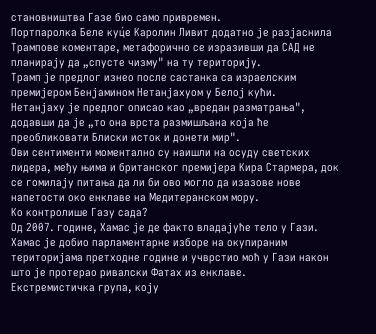становништва Газе био само привремен.
Портпаролка Беле куц́е Каролин Ливит додатно је разјаснила Трампове коментаре, метафорично се изразивши да САД не планирају да „спусте чизму" на ту територију.
Трамп је предлог изнео после састанка са израелским премијером Бенјамином Нетанјахуом у Белој кући.
Нетанјаху је предлог описао као „вредан разматрања", додавши да је „то она врста размишљана која ће преобликовати Блиски исток и донети мир".
Ови сентименти моментално су наишли на осуду светских лидера, међу њима и британског премијера Кира Стармера, док се гомилају питања да ли би ово могло да изазове нове напетости око енклаве на Медитеранском мору.
Ко контролише Газу сада?
Од 2007. године, Хамас је де факто владајуће тело у Гази.
Хамас је добио парламентарне изборе на окупираним територијама претходне године и учврстио моћ у Гази након што је протерао ривалски Фатах из енклаве.
Екстремистичка група, коју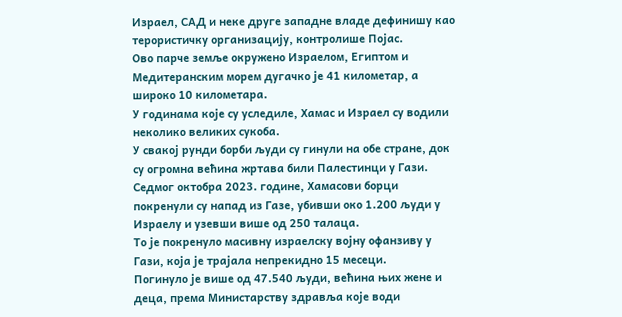Израел, САД и неке друге западне владе дефинишу као терористичку организацију, контролише Појас.
Ово парче земље окружено Израелом, Египтом и Медитеранским морем дугачко је 41 километар, а широко 10 километара.
У годинама које су уследиле, Хамас и Израел су водили неколико великих сукоба.
У свакој рунди борби људи су гинули на обе стране, док су огромна већина жртава били Палестинци у Гази.
Седмог октобра 2023. године, Хамасови борци покренули су напад из Газе, убивши око 1.200 људи у Израелу и узевши више од 250 талаца.
То је покренуло масивну израелску војну офанзиву у Гази, која је трајала непрекидно 15 месеци.
Погинуло је више од 47.540 људи, већина њих жене и деца, према Министарству здравља које води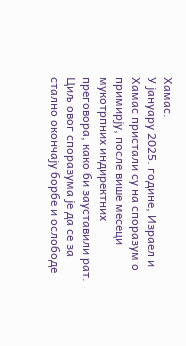Хамас.
У јануару 2025. године, Израел и Хамас пристали су на споразум о примирју, после више месеци мукотрпних индиректних преговора, како би зауставили рат.
Циљ овог споразума је да се за стално окончају борбе и ослободе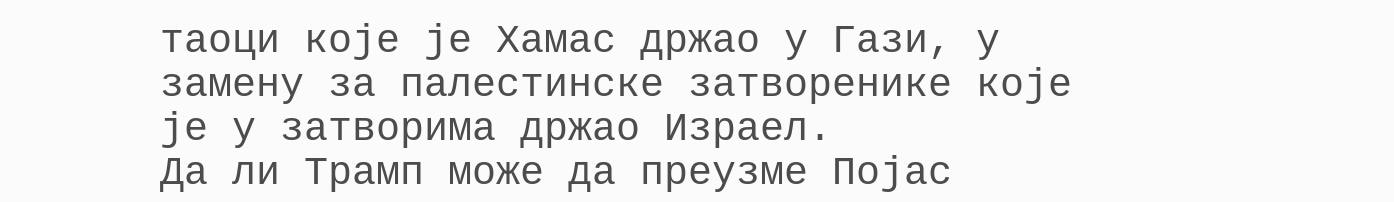таоци које је Хамас држао у Гази, у замену за палестинске затворенике које је у затворима држао Израел.
Да ли Трамп може да преузме Појас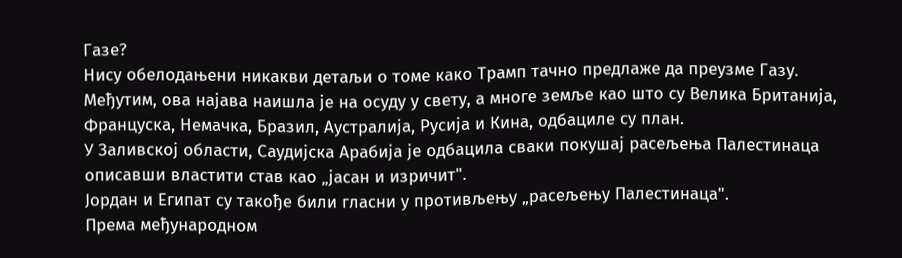Газе?
Нису обелодањени никакви детаљи о томе како Трамп тачно предлаже да преузме Газу.
Међутим, ова најава наишла је на осуду у свету, а многе земље као што су Велика Британија, Француска, Немачка, Бразил, Аустралија, Русија и Кина, одбациле су план.
У Заливској области, Саудијска Арабија је одбацила сваки покушај расељења Палестинаца описавши властити став као „јасан и изричит".
Јордан и Египат су такође били гласни у противљењу „расељењу Палестинаца".
Према међународном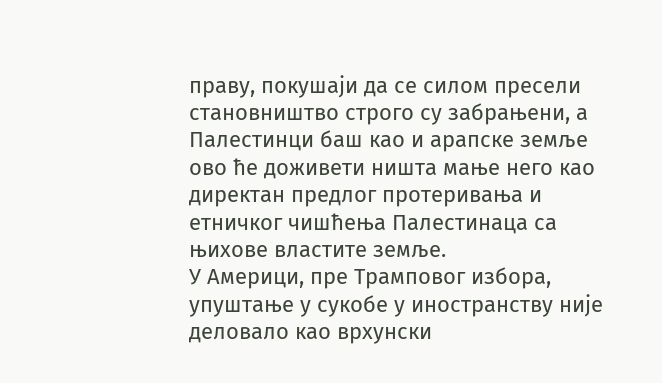праву, покушаји да се силом пресели становништво строго су забрањени, а Палестинци баш као и арапске земље ово ће доживети ништа мање него као директан предлог протеривања и етничког чишћења Палестинаца са њихове властите земље.
У Америци, пре Трамповог избора, упуштање у сукобе у иностранству није деловало као врхунски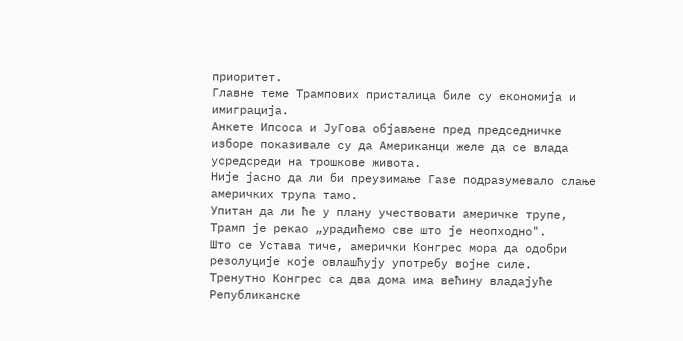приоритет.
Главне теме Трампових присталица биле су економија и имиграција.
Анкете Ипсоса и ЈуГова објављене пред председничке изборе показивале су да Американци желе да се влада усредсреди на трошкове живота.
Није јасно да ли би преузимање Газе подразумевало слање америчких трупа тамо.
Упитан да ли ће у плану учествовати америчке трупе, Трамп је рекао „урадићемо све што је неопходно".
Што се Устава тиче, амерички Конгрес мора да одобри резолуције које овлашћују употребу војне силе.
Тренутно Конгрес са два дома има већину владајуће Републиканске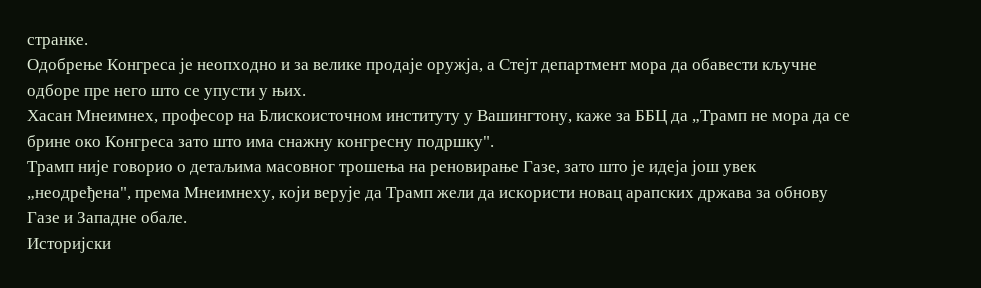странке.
Одобрење Конгреса је неопходно и за велике продаје оружја, а Стејт департмент мора да обавести кључне одборе пре него што се упусти у њих.
Хасан Мнеимнех, професор на Блискоисточном институту у Вашингтону, каже за ББЦ да „Трамп не мора да се брине око Конгреса зато што има снажну конгресну подршку".
Трамп није говорио о детаљима масовног трошења на реновирање Газе, зато што је идеја још увек „неодређена", према Мнеимнеху, који верује да Трамп жели да искористи новац арапских држава за обнову Газе и Западне обале.
Историјски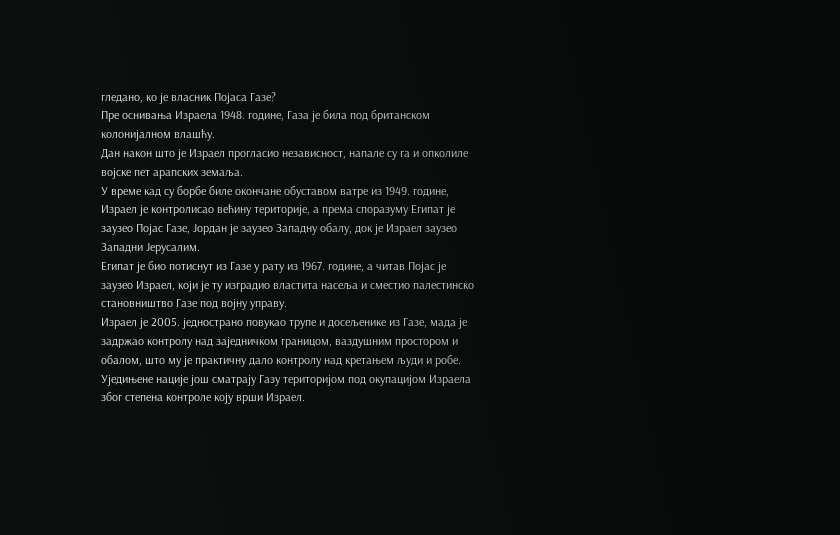гледано, ко је власник Појаса Газе?
Пре оснивања Израела 1948. године, Газа је била под британском колонијалном влашћу.
Дан након што је Израел прогласио независност, напале су га и опколиле војске пет арапских земаља.
У време кад су борбе биле окончане обуставом ватре из 1949. године, Израел је контролисао већину територије, а према споразуму Египат је заузео Појас Газе, Јордан је заузео Западну обалу, док је Израел заузео Западни Јерусалим.
Египат је био потиснут из Газе у рату из 1967. године, а читав Појас је заузео Израел, који је ту изградио властита насеља и сместио палестинско становништво Газе под војну управу.
Израел је 2005. једнострано повукао трупе и досељенике из Газе, мада је задржао контролу над заједничком границом, ваздушним простором и обалом, што му је практичну дало контролу над кретањем људи и робе.
Уједињене нације још сматрају Газу територијом под окупацијом Израела због степена контроле коју врши Израел.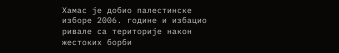Хамас је добио палестинске изборе 2006. године и избацио ривале са територије након жестоких борби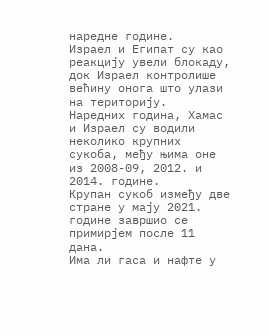наредне године.
Израел и Египат су као реакцију увели блокаду, док Израел контролише већину онога што улази на територију.
Наредних година, Хамас и Израел су водили неколико крупних сукоба, међу њима оне из 2008-09, 2012. и 2014. године.
Крупан сукоб између две стране у мају 2021. године завршио се примирјем после 11 дана.
Има ли гаса и нафте у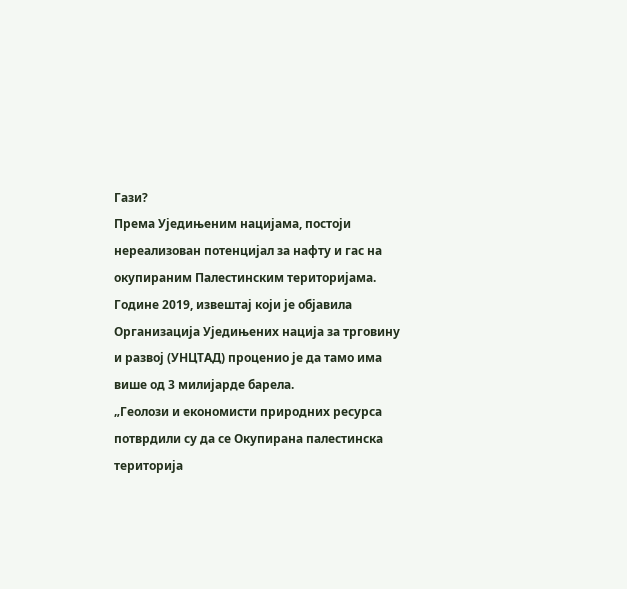Гази?
Према Уједињеним нацијама, постоји нереализован потенцијал за нафту и гас на окупираним Палестинским територијама.
Године 2019, извештај који је објавила Организација Уједињених нација за трговину и развој (УНЦТАД) проценио је да тамо има више од 3 милијарде барела.
„Геолози и економисти природних ресурса потврдили су да се Окупирана палестинска територија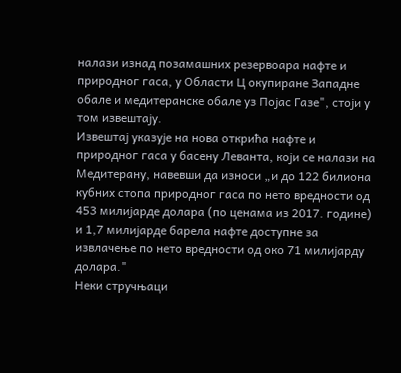налази изнад позамашних резервоара нафте и природног гаса, у Области Ц окупиране Западне обале и медитеранске обале уз Појас Газе", стоји у том извештају.
Извештај указује на нова открића нафте и природног гаса у басену Леванта, који се налази на Медитерану, навевши да износи „и до 122 билиона кубних стопа природног гаса по нето вредности од 453 милијарде долара (по ценама из 2017. године) и 1,7 милијарде барела нафте доступне за извлачење по нето вредности од око 71 милијарду долара."
Неки стручњаци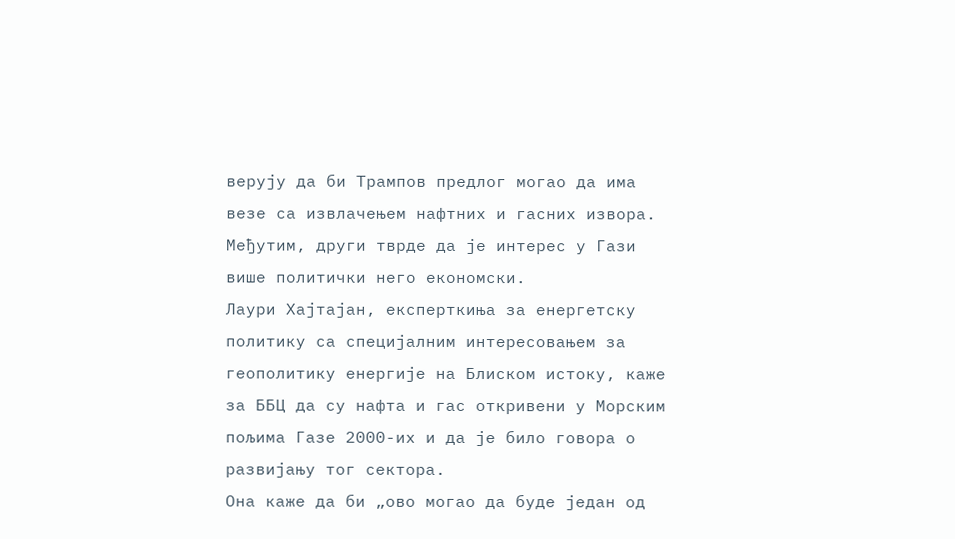верују да би Трампов предлог могао да има везе са извлачењем нафтних и гасних извора.
Међутим, други тврде да је интерес у Гази више политички него економски.
Лаури Хајтајан, експерткиња за енергетску политику са специјалним интересовањем за геополитику енергије на Блиском истоку, каже за ББЦ да су нафта и гас откривени у Морским пољима Газе 2000-их и да је било говора о развијању тог сектора.
Она каже да би „ово могао да буде један од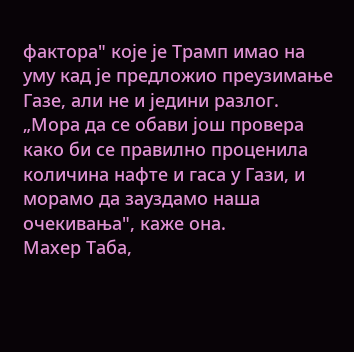фактора" које је Трамп имао на уму кад је предложио преузимање Газе, али не и једини разлог.
„Мора да се обави још провера како би се правилно проценила количина нафте и гаса у Гази, и морамо да зауздамо наша очекивања", каже она.
Махер Таба,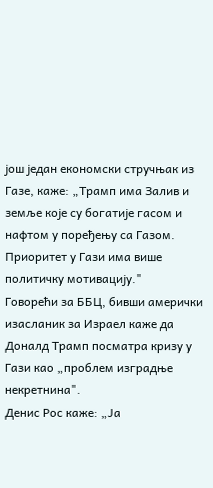још један економски стручњак из Газе, каже: „Трамп има Залив и земље које су богатије гасом и нафтом у поређењу са Газом. Приоритет у Гази има више политичку мотивацију."
Говорећи за ББЦ, бивши амерички изасланик за Израел каже да Доналд Трамп посматра кризу у Гази као „проблем изградње некретнина".
Денис Рос каже: „Ја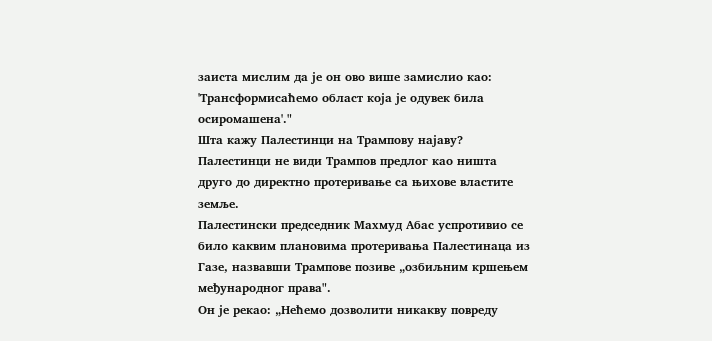заиста мислим да је он ово више замислио као: 'Трансформисаћемо област која је одувек била осиромашена'."
Шта кажу Палестинци на Трампову најаву?
Палестинци не види Трампов предлог као ништа друго до директно протеривање са њихове властите земље.
Палестински председник Махмуд Абас успротивио се било каквим плановима протеривања Палестинаца из Газе, назвавши Трампове позиве „озбиљним кршењем међународног права".
Он је рекао: „Нећемо дозволити никакву повреду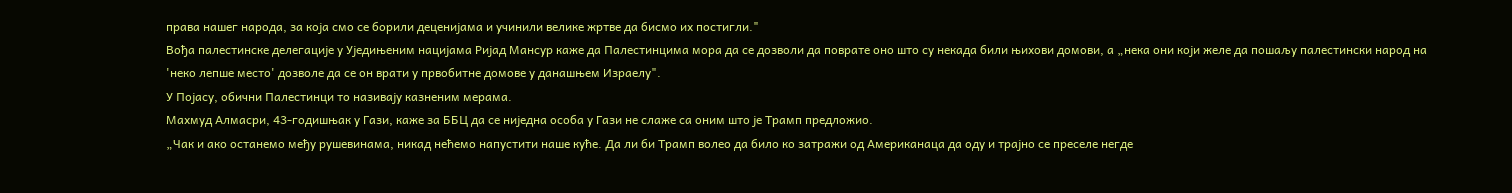права нашег народа, за која смо се борили деценијама и учинили велике жртве да бисмо их постигли."
Вођа палестинске делегације у Уједињеним нацијама Ријад Мансур каже да Палестинцима мора да се дозволи да поврате оно што су некада били њихови домови, а „нека они који желе да пошаљу палестински народ на 'неко лепше место' дозволе да се он врати у првобитне домове у данашњем Израелу".
У Појасу, обични Палестинци то називају казненим мерама.
Махмуд Алмасри, 43-годишњак у Гази, каже за ББЦ да се ниједна особа у Гази не слаже са оним што је Трамп предложио.
„Чак и ако останемо међу рушевинама, никад нећемо напустити наше куће. Да ли би Трамп волео да било ко затражи од Американаца да оду и трајно се преселе негде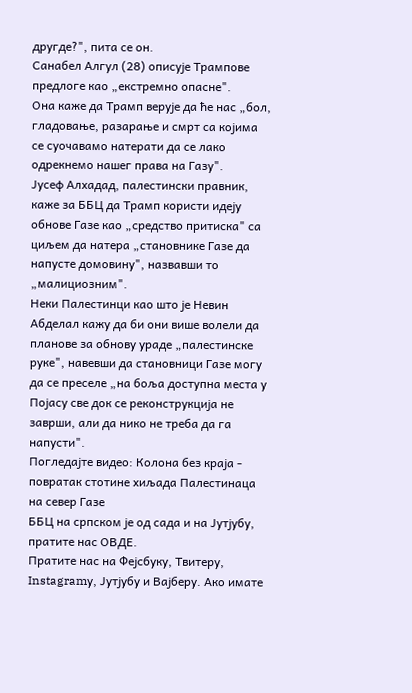другде?", пита се он.
Санабел Алгул (28) описује Трампове предлоге као „екстремно опасне".
Она каже да Трамп верује да ће нас „бол, гладовање, разарање и смрт са којима се суочавамо натерати да се лако одрекнемо нашег права на Газу".
Јусеф Алхадад, палестински правник, каже за ББЦ да Трамп користи идеју обнове Газе као „средство притиска" са циљем да натера „становнике Газе да напусте домовину", назвавши то „малициозним".
Неки Палестинци као што је Невин Абделал кажу да би они више волели да планове за обнову ураде „палестинске руке", навевши да становници Газе могу да се преселе „на боља доступна места у Појасу све док се реконструкција не заврши, али да нико не треба да га напусти".
Погледајте видео: Колона без краја - повратак стотине хиљада Палестинаца на север Газе
ББЦ на српском је од сада и на Јутјубу, пратите нас ОВДЕ.
Пратите нас на Фејсбуку, Твитеру, Instagramу, Јутјубу и Вајберу. Ако имате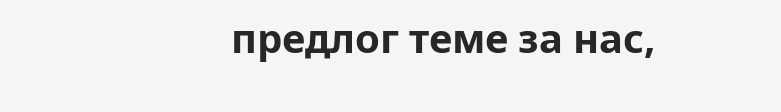предлог теме за нас,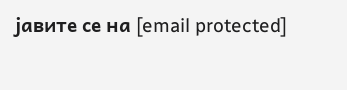јавите се на [email protected]